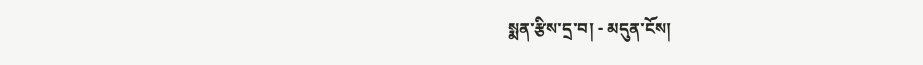སྨན་རྩིས་དྲ་བ། - མདུན་ངོས།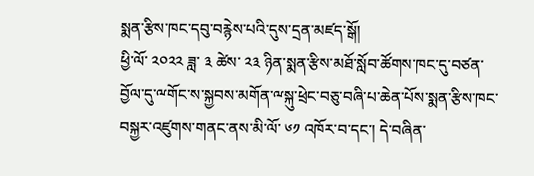སྨན་རྩིས་ཁང་དབུ་བརྙེས་པའི་དུས་དྲན་མཛད་སྒོ།
ཕྱི་ལོ་ ༢༠༢༢ ཟླ་ ༣ ཚེས་ ༢༣ ཉིན་སྨན་རྩིས་མཐོ་སློབ་ཚོགས་ཁང་དུ་བཙན་བྱོལ་དུ་ྋགོང་ས་སྐྱབས་མགོན་ྋསྐུ་ཕྲེང་བཅུ་བཞི་པ་ཆེན་པོས་སྨན་རྩིས་ཁང་བསྐྱར་འཛུགས་གནང་ནས་མི་ལོ་ ༦༡ འཁོར་བ་དང་། དེ་བཞིན་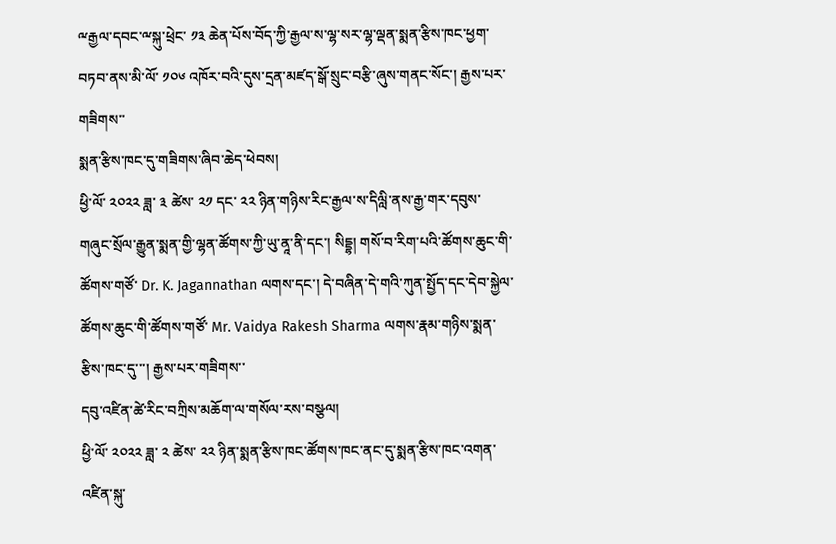ྋརྒྱལ་དབང་ྋསྐུ་ཕྲེང་ ༡༣ ཆེན་པོས་བོད་ཀྱི་རྒྱལ་ས་ལྷ་སར་ལྷ་ལྡན་སྨན་རྩིས་ཁང་ཕྱག་བཏབ་ནས་མི་ལོ་ ༡༠༦ འཁོར་བའི་དུས་དྲན་མཛད་སྒོ་སྲུང་བརྩི་ཞུས་གནང་སོང་། རྒྱས་པར་གཟིགས་་
སྨན་རྩིས་ཁང་དུ་གཟིགས་ཞིབ་ཆེད་ཕེབས།
ཕྱི་ལོ་ ༢༠༢༢ ཟླ་ ༣ ཚེས་ ༢༡ དང་ ༢༢ ཉིན་གཉིས་རིང་རྒྱལ་ས་དིལླི་ནས་རྒྱ་གར་དབུས་གཞུང་སྲོལ་རྒྱུན་སྨན་གྱི་ལྷན་ཚོགས་ཀྱི་ཡུ་ནཱ་ནི་དང་། སིདྡྷ། གསོ་བ་རིག་པའི་ཚོགས་ཆུང་གི་ཚོགས་གཙོ་ Dr. K. Jagannathan ལགས་དང་། དེ་བཞིན་དེ་གའི་ཀུན་སྤྱོད་དང་དེབ་སྐྱེལ་ཚོགས་ཆུང་གི་ཚོགས་གཙོ་ Mr. Vaidya Rakesh Sharma ལགས་རྣམ་གཉིས་སྨན་རྩིས་ཁང་དུ་་་། རྒྱས་པར་གཟིགས་་
དབུ་འཛིན་ཚེ་རིང་བཀྲིས་མཆོག་ལ་གསོལ་རས་བསྩལ།
ཕྱི་ལོ་ ༢༠༢༢ ཟླ་ ༢ ཚེས་ ༢༢ ཉིན་སྨན་རྩིས་ཁང་ཚོགས་ཁང་ནང་དུ་སྨན་རྩིས་ཁང་འགན་འཛིན་སྐུ་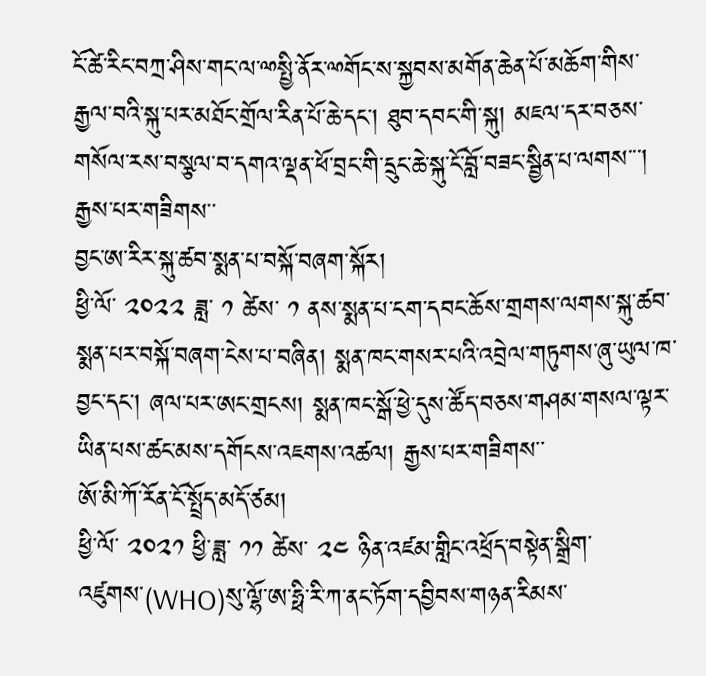ངོ་ཚེ་རིང་བཀྲ་ཤིས་གང་ལ་ྋསྤྱི་ནོར་ྋགོང་ས་སྐྱབས་མགོན་ཆེན་པོ་མཆོག་གིས་རྒྱལ་བའི་སྐུ་པར་མཐོང་གྲོལ་རིན་པོ་ཆེ་དང་། ཐུབ་དབང་གི་སྐུ། མཇལ་དར་བཅས་གསོལ་རས་བསྩལ་བ་དགའ་ལྡན་ཕོ་བྲང་གི་དྲུང་ཆེ་སྐུ་ངོ་བློ་བཟང་སྦྱིན་པ་ལགས་་་།
རྒྱས་པར་གཟིགས་་
བྱང་ཨ་རིར་སྐུ་ཚབ་སྨན་པ་བསྐོ་བཞག་སྐོར།
ཕྱི་ལོ་ ༢༠༢༢ ཟླ་ ༡ ཚེས་ ༡ ནས་སྨན་པ་ངག་དབང་ཆོས་གྲགས་ལགས་སྐུ་ཚབ་སྨན་པར་བསྐོ་བཞག་ངེས་པ་བཞིན། སྨན་ཁང་གསར་པའི་འབྲེལ་གཏུགས་ཞུ་ཡུལ་ཁ་བྱང་དང་། ཞལ་པར་ཨང་གྲངས། སྨན་ཁང་སྒོ་ཕྱེ་དུས་ཚོད་བཅས་གཤམ་གསལ་ལྟར་ཡིན་པས་ཚང་མས་དགོངས་འཇགས་འཚལ། རྒྱས་པར་གཟིགས་་
ཨོ་མི་ཀོ་རོན་ངོ་སྤྲོད་མདོ་ཙམ།
ཕྱི་ལོ་ ༢༠༢༡ ཕྱི་ཟླ་ ༡༡ ཚེས་ ༢༤ ཉིན་འཛམ་གླིང་འཕྲོད་བསྟེན་སྒྲིག་འཛུགས་(WHO)སུ་ལྷོ་ཨ་ཧྥི་རི་ཀ་ནང་ཏོག་དབྱིབས་གཉན་རིམས་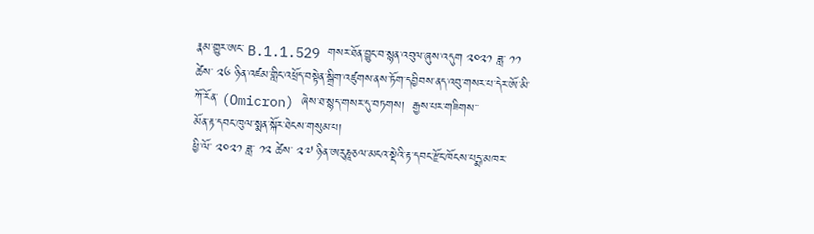རྣམ་གྱུར་ཨང་ B.1.1.529 གསར་ཐོན་བྱུང་བ་སྙན་འབུལ་ཞུས་འདུག ༢༠༢༡ ཟླ་ ༡༡ ཚེས་ ༢༦ ཉིན་འཛམ་གླིང་འཕྲོད་བསྟེན་སྒྲིག་འཛུགས་ནས་ཏོག་དབྱིབས་ནད་འབུ་གསར་པ་དེར་ཨོ་མི་ཀོ་རོན་ (Omicron) ཞེས་ཐ་སྙད་གསར་དུ་བཏགས།  རྒྱས་པར་གཟིགས་་
མོན་རྟ་དབང་ཁུལ་སྨན་སྐོར་ཐེངས་གསུམ་པ།
ཕྱི་ལོ་ ༢༠༢༡ ཟླ་ ༡༢ ཚེས་ ༢༧ ཉིན་ཨརུཎཱཅལ་མངའ་སྡེའི་རྟ་དབང་རྫོང་ཁོངས་པདྨ་མཁར་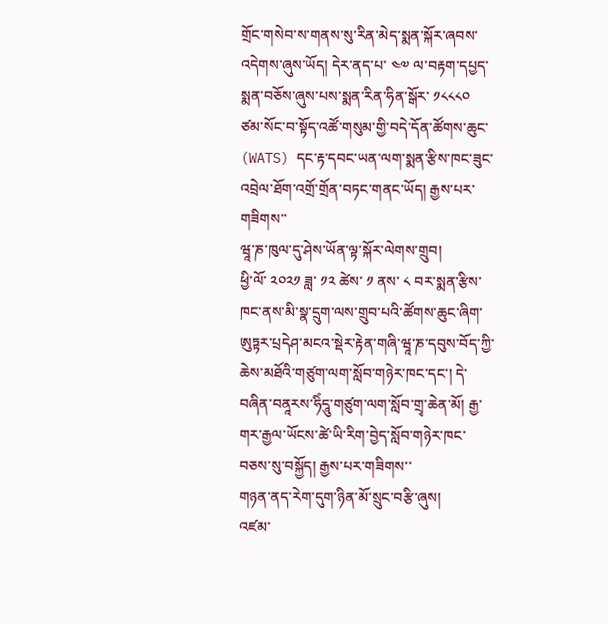གྲོང་གསེབ་ས་གནས་སུ་རིན་མེད་སྨན་སྐོར་ཞབས་འདེགས་ཞུས་ཡོད། དེར་ནད་པ་ ༤༧ ལ་བརྟག་དཔྱད་སྨན་བཅོས་ཞུས་པས་སྨན་རིན་ཧིན་སྒོར་ ༡༨༨༨༠ ཙམ་སོང་བ་སྟོད་འཚོ་གསུམ་གྱི་བདེ་དོན་ཚོགས་ཆུང་ (WATS) དང་རྟ་དབང་ཡན་ལག་སྨན་རྩིས་ཁང་ཟུང་འབྲེལ་ཐོག་འགྲོ་གྲོན་བཏང་གནང་ཡོད། རྒྱས་པར་གཟིགས་་
ཝཱ་ཎ་ཁུལ་དུ་ཤེས་ཡོན་ལྟ་སྐོར་ལེགས་གྲུབ།
ཕྱི་ལོ་ ༢༠༢༡ ཟླ་ ༡༢ ཚེས་ ༡ ནས་ ༨ བར་སྨན་རྩིས་ཁང་ནས་མི་སྣ་དྲུག་ལས་གྲུབ་པའི་ཚོགས་ཆུང་ཞིག་ཨུཏྟར་པྲདེཤ་མངའ་སྡེར་རྟེན་གཞི་ཝཱ་ཎ་དབུས་བོད་ཀྱི་ཆེས་མཐོའི་གཙུག་ལག་སློབ་གཉེར་ཁང་དང་། དེ་བཞིན་བནཱརས་ཧིཾདཱུ་གཙུག་ལག་སློབ་གྲྭ་ཆེན་མོ། རྒྱ་གར་རྒྱལ་ཡོངས་ཚེ་ཡི་རིག་བྱེད་སློབ་གཉེར་ཁང་བཅས་སུ་བསྐྱོད། རྒྱས་པར་གཟིགས་་
གཉན་ནད་རེག་དུག་ཉིན་མོ་སྲུང་བརྩི་ཞུས།
འཛམ་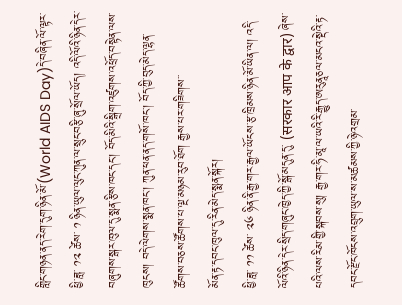གླིང་གཉན་ནད་རེག་དུག་ཉིན་མོ་(World AIDS Day)དེ་བཞིན་ལོ་ལྟར་ཕྱི་ཟླ་ ༡༢ ཚེས་ ༡ ཉིན་ཡུལ་ལུང་ཀུན་ལ་སྲུང་བརྩི་ཞུ་སྲོལ་ཡོད། འདི་ལོའི་ཉིན་དེར་བཞུགས་སྒར་ཁུལ་དུ་སྨན་རྩིས་ཁང་དང་། བོད་མིའི་སྒྲིག་འཛུགས་འཕྲོད་བསྟེན་ལས་ཁུངས། བདེ་ལེགས་སྨན་ཁང་། ཀུན་ཕན་ནད་གསོ་ཁང་། བོད་ཀྱི་བུད་མེད་ལྷན་ཚོགས་བཅས་ཚོགས་པ་ལྔ་མཉམ་རུབ་ཐོག རྒྱས་པར་གཟིགས་་
མོན་རྟ་དབང་ཁུལ་དུ་རིན་མེད་སྨན་སྐོར།
ཕྱི་ཟླ་ ༡༡ ཚེས་ ༢༦ ཉིན་ནི་རྒྱ་གར་རྒྱལ་ཡོངས་རྩ་ཁྲིམས་ཉིན་མོ་ཡིན་ལ། འདི་ལོའི་ཉིན་དེར་སྲིད་གཞུང་ཁྱེད་ཀྱི་སྒོ་མདུན་དུ་ (सरकार आप के द्वार) ཞེས་པའི་ལས་རིམ་གྱི་སྐབས་སུ། རྒྱ་གར་ཧི་མཱ་ལ་ཡའི་རི་རྒྱུད་ཨརུནཱཅལ་མངའ་སྡེའི་རྟ་དབང་རྫོང་ཁོངས་འབྲུག་ཡུལ་ས་མཚམས་ཀྱི་ཉེ་འགྲམ་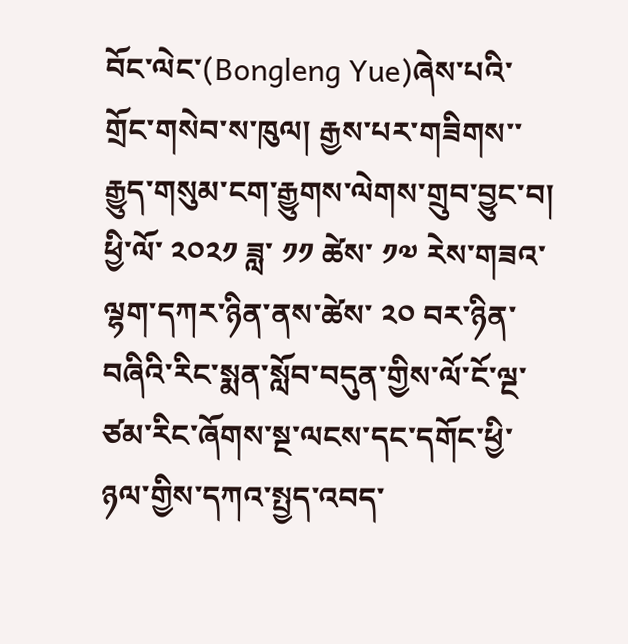བོང་ལེང་(Bongleng Yue)ཞེས་པའི་གྲོང་གསེབ་ས་ཁུལ། རྒྱས་པར་གཟིགས་་
རྒྱུད་གསུམ་ངག་རྒྱུགས་ལེགས་གྲུབ་བྱུང་བ།
ཕྱི་ལོ་ ༢༠༢༡ ཟླ་ ༡༡ ཚེས་ ༡༧ རེས་གཟའ་ལྷག་དཀར་ཉིན་ནས་ཚེས་ ༢༠ བར་ཉིན་བཞིའི་རིང་སྨན་སློབ་བདུན་གྱིས་ལོ་ངོ་ལྔ་ཙམ་རིང་ཞོགས་སྔ་ལངས་དང་དགོང་ཕྱི་ཉལ་གྱིས་དཀའ་སྤྱད་འབད་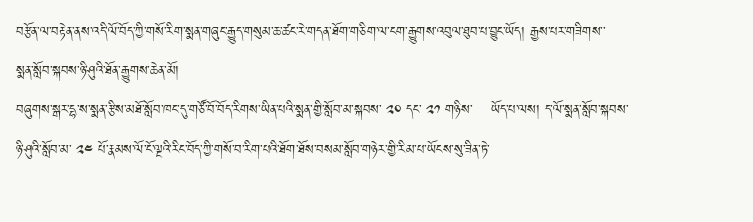བརྩོན་ལ་བརྟེན་ནས་འདི་ལོ་བོད་ཀྱི་གསོ་རིག་སྨན་གཞུང་རྒྱུད་གསུམ་ཆ་ཚང་རེ་གདན་ཐོག་གཅིག་ལ་ངག་རྒྱུགས་འབུལ་ཐུབ་པ་བྱུང་ཡོད། རྒྱས་པར་གཟིགས་་
སྨན་སློབ་སྐབས་ཉི་ཤུའི་ཐོན་རྒྱུགས་ཆེན་མོ།
བཞུགས་སྒར་དྷ་ས་སྨན་རྩིས་མཐོ་སློབ་ཁང་དུ་གཙོ་བོ་བོད་རིགས་ཡིན་པའི་སྨན་གྱི་སློབ་མ་སྐབས་ ༢༠ དང་ ༢༡ གཉིས་    ཡོད་པ་ལས། ད་ལོ་སྨན་སློབ་སྐབས་ཉི་ཤུའི་སློབ་མ་ ༢༤ པོ་རྣམས་ལོ་ངོ་ལྔའི་རིང་བོད་ཀྱི་གསོ་བ་རིག་པའི་ཐོག་ཐོས་བསམ་སློབ་གཉེར་གྱི་རིམ་པ་ཡོངས་སུ་ཟིན་ཏེ་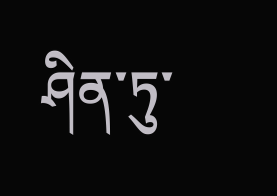ཤིན་ཏུ་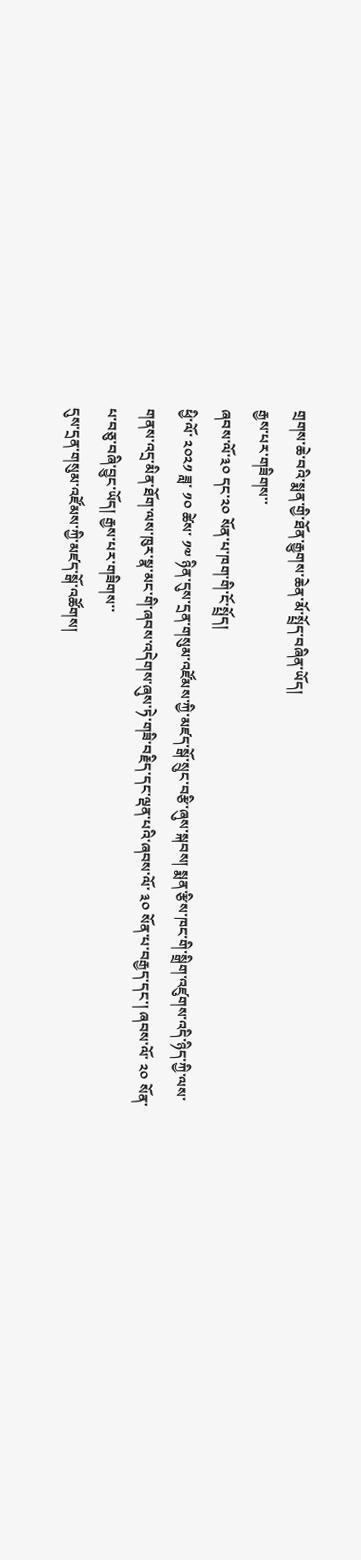གྲགས་ཆེ་བའི་སྨན་གྱི་ཐོན་རྒྱུགས་ཆེན་མོ་སྤྲོད་བཞིན་ཡོད།
རྒྱས་པར་གཟིགས་་
ཞབས་ལོ་༣༠ དང་༢༠ སོན་པ་ཁག་གི་ངོ་སྤྲོད།
ཕྱི་ལོ་ ༢༠༢༡ ཟླ་ ༡༠ ཚེས་ ༡༧ ཉིན་དུས་དྲན་གསུམ་འཛོམས་ཀྱི་མཛད་སྒོ་སྲུང་བརྩི་ཞུས་སྐབས། སྨན་རྩིས་ཁང་གི་སྒྲིག་འཛུགས་འདི་ཉིད་ཀྱི་ལས་གནས་འདྲ་མིན་ཐོག་ལས་ཁུར་སྣ་མང་གི་ཞབས་འདེགས་ཞུས་ཏེ་གཟི་བརྗིད་དང་ལྡན་པའི་ཞབས་ལོ་ ༣༠ སོན་པ་བརྒྱད་དང་། ཞབས་ལོ་ ༢༠ སོན་པ་བཅུ་བཞི་བྱུང་ཡོད། རྒྱས་པར་གཟིགས་་
དུས་དྲན་གསུམ་འཛོམས་ཀྱི་མཛད་སྒོ་འཚོགས།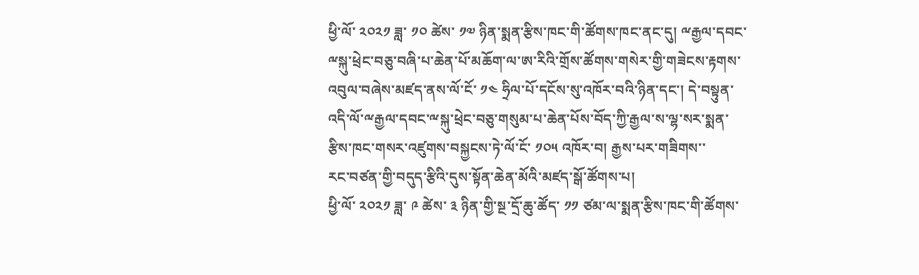ཕྱི་ལོ་ ༢༠༢༡ ཟླ་ ༡༠ ཚེས་ ༡༧ ཉིན་སྨན་རྩིས་ཁང་གི་ཚོགས་ཁང་ནང་དུ། ྋརྒྱལ་དབང་ྋསྐུ་ཕྲེང་བཅུ་བཞི་པ་ཆེན་པོ་མཆོག་ལ་ཨ་རིའི་གྲོས་ཚོགས་གསེར་གྱི་གཟེངས་རྟགས་འབུལ་བཞེས་མཛད་ནས་ལོ་ངོ་ ༡༤ ཧྲིལ་པོ་དངོས་སུ་འཁོར་བའི་ཉིན་དང་། དེ་བསྟུན་འདི་ལོ་ྋརྒྱལ་དབང་ྋསྐུ་ཕྲེང་བཅུ་གསུམ་པ་ཆེན་པོས་བོད་ཀྱི་རྒྱལ་ས་ལྷ་སར་སྨན་རྩིས་ཁང་གསར་འཛུགས་བསྐྱངས་ཏེ་ལོ་ངོ་ ༡༠༥ འཁོར་བ། རྒྱས་པར་གཟིགས་་
རང་བཙན་གྱི་བདུད་རྩིའི་དུས་སྟོན་ཆེན་མོའི་མཛད་སྒོ་ཚོགས་པ།
ཕྱི་ལོ་ ༢༠༢༡ ཟླ་ ༩ ཚེས་ ༣ ཉིན་གྱི་སྔ་དྲོ་ཆུ་ཚོད་ ༡༡ ཙམ་ལ་སྨན་རྩིས་ཁང་གི་ཚོགས་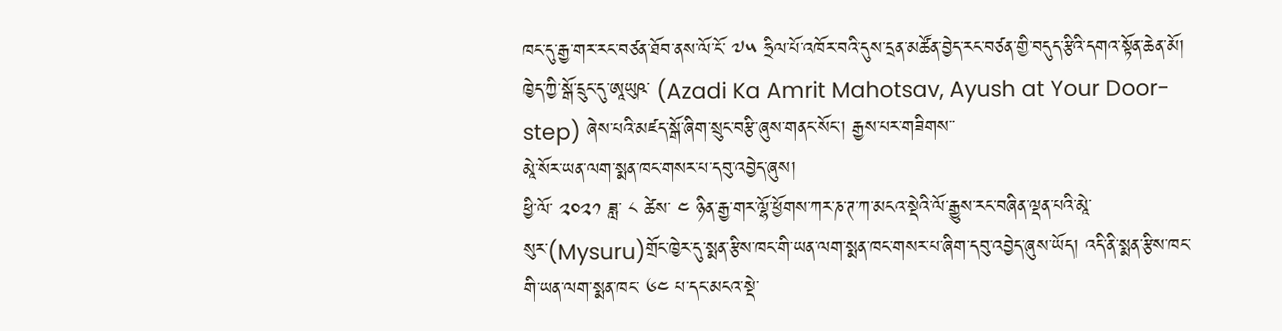ཁང་དུ་རྒྱ་གར་རང་བཙན་ཐོབ་ནས་ལོ་ངོ་ ༧༥ ཧྲིལ་པོ་འཁོར་བའི་དུས་དྲན་མཚོན་བྱེད་རང་བཙན་གྱི་བདུད་རྩིའི་དགའ་སྟོན་ཆེན་མོ། ཁྱེད་ཀྱི་སྒོ་དྲུང་དུ་ཨཱཡུཥ་ (Azadi Ka Amrit Mahotsav, Ayush at Your Door-step) ཞེས་པའི་མཛད་སྒོ་ཞིག་སྲུང་བརྩི་ཞུས་གནང་སོང་། རྒྱས་པར་གཟིགས་་
མཱེ་སོར་ཡན་ལག་སྨན་ཁང་གསར་པ་དབུ་འབྱེད་ཞུས།
ཕྱི་ལོ་ ༢༠༢༡ ཟླ་ ༨ ཚེས་ ༤ ཉིན་རྒྱ་གར་ལྷོ་ཕྱོགས་ཀར་ཎ་ཊ་ཀ་མངའ་སྡེའི་ལོ་རྒྱུས་རང་བཞིན་ལྡན་པའི་མཱེ་སུར་(Mysuru)གྲོང་ཁྱེར་དུ་སྨན་རྩིས་ཁང་གི་ཡན་ལག་སྨན་ཁང་གསར་པ་ཞིག་དབུ་འབྱེད་ཞུས་ཡོད། འདི་ནི་སྨན་རྩིས་ཁང་གི་ཡན་ལག་སྨན་ཁང་ ༦༤ པ་དང་མངའ་སྡེ་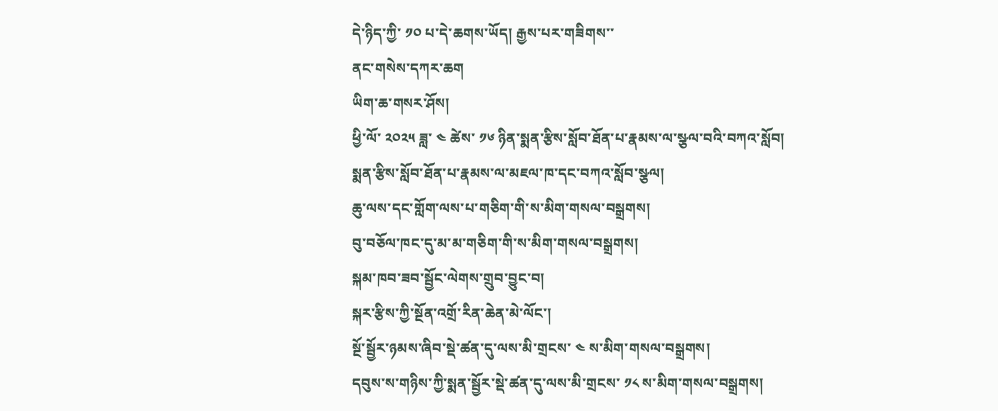དེ་ཉིད་ཀྱི་ ༡༠ པ་དེ་ཆགས་ཡོད། རྒྱས་པར་གཟིགས་་
ནང་གསེས་དཀར་ཆག
ཡིག་ཆ་གསར་ཤོས།
ཕྱི་ལོ་ ༢༠༢༥ ཟླ་ ༤ ཚེས་ ༡༦ ཉིན་སྨན་རྩིས་སློབ་ཐོན་པ་རྣམས་ལ་སྩལ་བའི་བཀའ་སློབ།
སྨན་རྩིས་སློབ་ཐོན་པ་རྣམས་ལ་མཇལ་ཁ་དང་བཀའ་སློབ་སྩལ།
ཆུ་ལས་དང་གློག་ལས་པ་གཅིག་གི་ས་མིག་གསལ་བསྒྲགས།
བུ་བཅོལ་ཁང་དུ་མ་མ་གཅིག་གི་ས་མིག་གསལ་བསྒྲགས།
སྐམ་ཁབ་ཟབ་སྦྱོང་ལེགས་གྲུབ་བྱུང་བ།
སྐར་རྩིས་ཀྱི་སྔོན་འགྲོ་རིན་ཆེན་མེ་ལོང་།
སྔོ་སྦྱོར་ཉམས་ཞིབ་སྡེ་ཚན་དུ་ལས་མི་གྲངས་ ༤ ས་མིག་གསལ་བསྒྲགས།
དབུས་ས་གཉིས་ཀྱི་སྨན་སྦྱོར་སྡེ་ཚན་དུ་ལས་མི་གྲངས་ ༡༨ ས་མིག་གསལ་བསྒྲགས།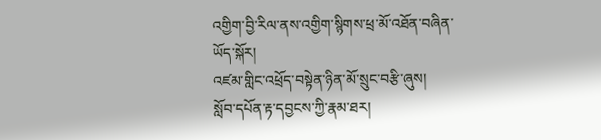འགྱིག་བྱི་རིལ་ནས་འགྱིག་སྙིགས་ཕྲ་མོ་འཐོན་བཞིན་ཡོད་སྐོར།
འཛམ་གླིང་འཕྲོད་བསྟེན་ཉིན་མོ་སྲུང་བརྩི་ཞུས།
སློབ་དཔོན་རྟ་དབྱངས་ཀྱི་རྣམ་ཐར།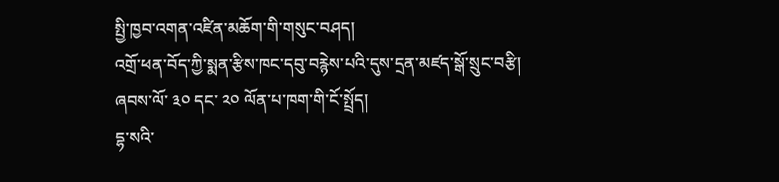སྤྱི་ཁྱབ་འགན་འཛིན་མཆོག་གི་གསུང་བཤད།
འགྲོ་ཕན་བོད་ཀྱི་སྨན་རྩིས་ཁང་དབུ་བརྙེས་པའི་དུས་དྲན་མཛད་སྒོ་སྲུང་བརྩི།
ཞབས་ལོ་ ༣༠ དང་ ༢༠ ལོན་པ་ཁག་གི་ངོ་སྤྲོད།
དྷ་སའི་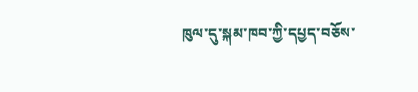ཁུལ་དུ་སྐམ་ཁབ་ཀྱི་དཔྱད་བཅོས་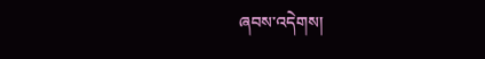ཞབས་འདེགས།